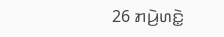26 ꤊꤣꤧ꤬ꤛꤢꤧ꤭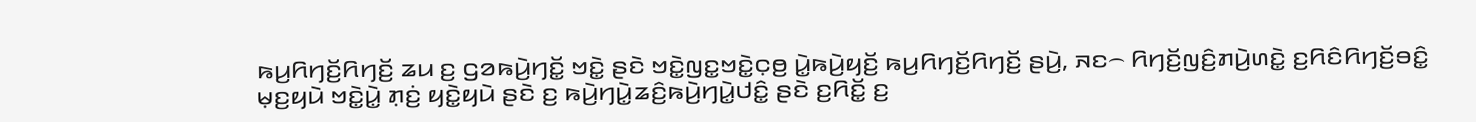ꤒꤣ꤬ꤖꤚꤢꤩ꤬ꤖꤚꤢꤩ꤬ ꤘꤣ ꤢ꤬ ꤞꤤꤒꤣꤧ꤬ꤚꤢꤩ꤭ ꤠꤢꤧ꤭ ꤔꤢꤧ ꤠꤢꤧ꤭ꤜꤢ꤭ꤠꤢꤧ꤭ꤍ꤫ꤥ꤬ ꤣꤧ꤭ꤒꤣꤧ꤬ꤟꤢꤩ꤬ ꤒꤣ꤬ꤖꤚꤢꤩ꤬ꤖꤚꤢꤩ꤬ ꤔꤣꤧ꤬, ꤏꤢ꤮ ꤖꤚꤢꤩ꤬ꤜꤢꤨ꤬ꤊꤣꤧ꤬ꤛꤢꤧ꤭ ꤢ꤬ꤖꤢꤨꤖꤚꤢꤩ꤬ꤋꤢꤨ꤭ ꤗ꤫ꤢ꤬ꤟꤣꤧ ꤠꤢꤧ꤭ꤣꤧ꤭ ꤊ꤫ꤢꤦ꤬ ꤟꤢꤧ꤭ꤟꤣꤧ ꤔꤢꤧ ꤢ꤬ ꤒꤣꤧ꤬ꤚꤣꤧ꤭ꤘꤢꤨ꤬ꤒꤣꤧ꤬ꤚꤣꤧ꤭ꤓꤢꤨ꤭ ꤔꤢꤧ ꤢ꤬ꤖꤢꤩ꤭ ꤢ꤬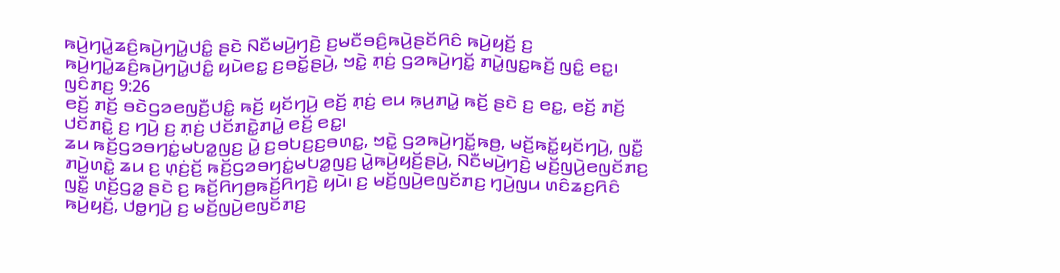ꤒꤣꤧ꤬ꤚꤣꤧ꤭ꤘꤢꤨ꤬ꤒꤣꤧ꤬ꤚꤣꤧ꤭ꤓꤢꤨ꤭ ꤔꤢꤧ ꤡꤢꤪꤗꤣꤧ꤬ꤚꤢꤧ꤬ ꤢ꤬ꤗꤢꤪꤋꤢꤨ꤬ꤒꤣꤧ꤬ꤔꤢꤩꤖꤢꤨ ꤒꤣꤧ꤬ꤟꤢꤩ꤬ ꤢ꤬ ꤒꤣꤧ꤬ꤚꤣꤧ꤭ꤘꤢꤨ꤬ꤒꤣꤧ꤬ꤚꤣꤧ꤭ꤓꤢꤨ꤭ ꤟꤣꤧꤕꤢ꤭ ꤢ꤬ꤋꤢꤩ꤭ꤔꤣꤧ꤬, ꤠꤢꤧ꤭ ꤊ꤫ꤢꤦ꤬ ꤞꤤꤒꤣꤧ꤬ꤚꤢꤩ꤭ ꤊꤣꤧ꤭ꤜꤢ꤭ꤒꤢꤩ꤬ ꤜꤢꤨ꤭ ꤕꤢ꤭꤯
ꤜꤢꤨꤊꤢ꤬ 9:26
ꤕꤢꤩ꤬ ꤊꤢꤩ꤬ ꤋꤢꤧꤞꤤꤕꤜꤢꤪ꤬ꤓꤢꤨ꤭ ꤒꤢꤩ꤬ ꤟꤢꤩꤚꤣꤧ꤬ ꤕꤢꤩ꤬ ꤊ꤫ꤢꤦ꤬ ꤕꤣ ꤒ꤫ꤣ꤬ꤊꤣꤧ꤭ ꤒꤢꤩ꤬ ꤔꤢꤧ ꤢ꤬ ꤕꤢ꤭, ꤕꤢꤩ꤬ ꤊꤢꤩ꤬ ꤓꤢꤩꤊꤢꤧ꤭ ꤢ꤬ ꤚꤣꤧ꤬ ꤢ꤬ ꤊ꤫ꤢꤦ꤬ ꤓꤢꤩꤊꤢꤧ꤭ꤊꤣꤧ꤭ ꤕꤢꤩ꤬ ꤕꤢ꤭꤯
ꤘꤣ ꤒꤢꤩ꤬ꤞꤤꤋꤚꤢꤦ꤭ꤗꤝꤤ꤭ꤜꤢ꤬ ꤣꤧ꤭ ꤢ꤬ꤋꤝꤢ꤬ꤢ꤬ꤋꤛꤢ꤭, ꤠꤢꤧ꤭ ꤞꤤꤒꤣꤧ꤬ꤚꤢꤩ꤭ꤒꤥ꤬, ꤗꤢꤩ꤬ꤒꤢꤩ꤭ꤟꤢꤩꤚꤣꤧ꤬, ꤜꤢꤪ꤭ ꤊꤣꤧ꤬ꤛꤢꤧ꤭ ꤘꤣ ꤢ꤬ ꤛ꤫ꤢꤦ꤬ꤢꤩ꤬ ꤒꤢꤩ꤬ꤞꤤꤋꤚꤢꤦ꤭ꤗꤝꤤ꤭ꤜꤢ꤬ ꤣꤧ꤭ꤒꤣꤧ꤬ꤟꤢꤩ꤬ꤔꤣꤧ꤬, ꤡꤢꤪꤗꤣꤧ꤬ꤚꤢꤧ꤬ ꤗꤢꤩ꤬ꤜꤣꤧ꤬ꤕꤜꤢꤩꤊꤢ꤬ ꤜꤢꤪ꤭ ꤛꤢꤩ꤬ꤞꤤ꤭ ꤔꤢꤧ ꤢ꤬ ꤒꤢꤩ꤬ꤖꤚꤥ꤬ꤒꤢꤩ꤬ꤖꤚꤢꤧ꤬ ꤟꤣꤧ꤯ ꤢ꤬ ꤗꤢꤩ꤬ꤜꤣꤧ꤬ꤕꤜꤢꤩꤊꤢ꤬ ꤚ꤫ꤣꤧ꤬ꤜꤣ ꤛꤢꤨꤘꤢ꤬ꤖꤢꤨ ꤒꤣꤧ꤬ꤟꤢꤩ꤬, ꤓꤥ꤭ꤚꤣꤧ꤬ ꤢ꤬ ꤗꤢꤩ꤬ꤜꤣꤧ꤬ꤕꤜꤢꤩꤊꤢ꤬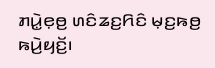ꤊꤣꤧ꤭ꤕ꤫ꤥ꤬ ꤛꤢꤨꤘꤢ꤬ꤖꤢꤨ ꤗ꤫ꤢ꤬ꤒꤥ꤬ ꤒꤣꤧ꤬ꤟꤢꤩ꤬꤯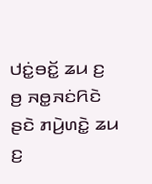ꤓꤢꤦ꤭ꤋꤢꤩ꤭ ꤘꤣ ꤢ꤬ ꤥ꤬ ꤏꤥ꤭ꤏꤢꤦꤖꤢꤧ ꤔꤢꤧ ꤊꤣꤧ꤬ꤛꤢꤧ꤭ ꤘꤣ ꤢ꤬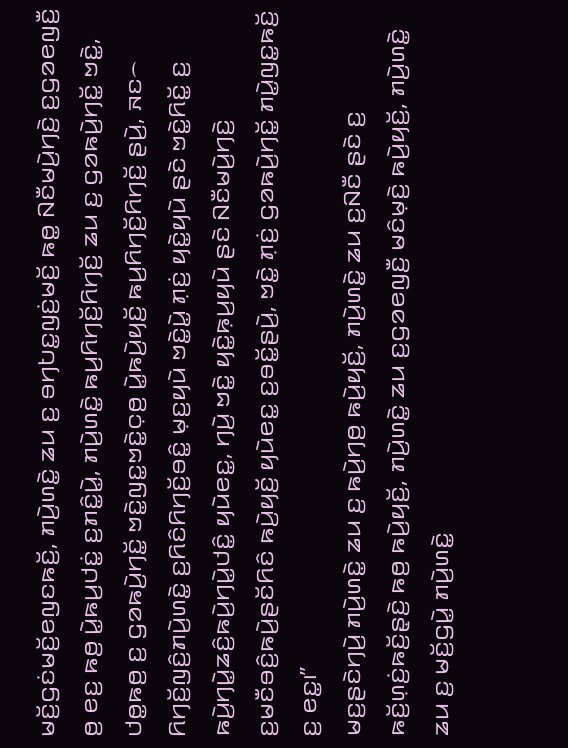ꤗꤢꤩ꤬ꤞꤢꤦꤗꤢꤩ꤬ꤕꤜꤢꤒꤢꤩ꤬, ꤊꤣꤧ꤬ꤛꤢꤧ꤭ ꤘꤣ ꤢ꤬ ꤋꤚꤝꤢ꤭ꤜꤢꤦ꤬ꤗꤢꤩ꤬ ꤒꤥ꤭ ꤡꤢꤪꤗꤣꤧ꤬ꤚꤢꤧ꤬ ꤢ꤬ꤞꤤꤕꤜꤢꤪ꤬ ꤥ꤬ ꤕꤢ꤬ ꤒꤥ꤬ ꤣꤧ꤭ꤒꤣ꤬ꤓꤢꤦ꤭ ꤢ꤬ꤊꤢꤨ꤭ꤣꤧ꤭, ꤊꤣꤧ꤬ꤛꤢꤧ꤭ ꤒꤣ꤬ꤖꤚꤢꤩ꤬ꤖꤚꤢꤩ꤬ ꤘꤣ ꤢ꤬ ꤞꤤꤒꤣꤧ꤬ꤚꤢꤩ꤭ ꤠꤢꤧ꤭, ꤓꤥ꤭ꤒꤥ꤬ ꤢ꤬ ꤞꤤꤒꤣꤧ꤬ꤚꤢꤩ꤭ ꤠꤢꤧ꤭ꤜꤢ꤭ꤠꤢꤧ꤭ꤍ꤫ꤥ꤬ ꤣꤧ꤭ꤒꤣꤧ꤬ꤟꤢꤩ꤬ ꤒꤣ꤬ꤖꤚꤢꤩ꤬ꤖꤚꤢꤩ꤬ ꤔꤣꤧ꤬, ꤏꤢ꤮ ꤖꤚꤢꤩ꤬ꤜꤢꤨ꤬ꤊꤣꤧ꤬ꤛꤢꤧ꤭ ꤢ꤬ꤖꤢꤨꤖꤚꤢꤩ꤬ꤋꤢꤨ꤭ ꤗ꤫ꤢ꤬ꤟꤣꤧ ꤠꤢꤧ꤭ꤣꤧ꤭ ꤊ꤫ꤢꤦ꤬ ꤟꤢꤧ꤭ꤟꤣꤧ ꤔꤢꤧ ꤠꤢꤧ꤭ꤖꤢꤩ꤭ ꤢ꤬ ꤒꤣꤧ꤬ꤚꤣꤧ꤭ꤘꤢꤨ꤬ꤒꤣꤧ꤬ꤚꤣꤧ꤭ꤓꤢꤨ꤭ ꤟꤣꤧꤕꤢ꤭, ꤚꤣꤧ꤬ ꤠꤢꤧ꤭ ꤟꤢꤧ꤭ꤒ꤫ꤣ꤬ꤟꤣꤧ ꤔꤢꤧ ꤡꤢꤪꤗꤣꤧ꤬ꤚꤢꤧ꤬ ꤢ꤬ꤗꤢꤪꤋꤢꤨ꤬ꤒꤣꤧ꤬ꤔꤢꤩꤖꤢꤨ ꤒꤣꤧ꤬ꤟꤢꤩ꤬ ꤟꤣꤧꤕꤢ꤭ ꤢ꤬ꤋꤢꤩ꤭ꤔꤣꤧ꤬, ꤠꤢꤧ꤭ ꤊ꤫ꤢꤦ꤬ ꤞꤤꤒꤣꤧ꤬ꤚꤢꤩ꤭ ꤊꤣꤧ꤭ꤜꤢ꤭ꤒꤢꤩ꤬ ꤢ꤬ ꤕꤢ꤭꤯”
ꤗꤢ꤬ꤔꤢꤧꤚꤣꤧ꤬ ꤊꤣꤧ꤬ꤛꤢꤧ꤭ ꤘꤣ ꤢ꤬ ꤒꤣꤧ꤬ꤚꤥ꤬ ꤒꤣꤧ꤬ꤟꤢꤩ꤬, ꤊꤣꤧ꤬ꤛꤢꤧ꤭ ꤘꤣ ꤢ꤬ꤡꤢꤪ ꤔꤢꤧ ꤢ꤬ ꤒꤢꤩ꤬ꤛ꤫ꤢꤦ꤬ꤒꤢꤩ꤬ꤔ꤫ꤢꤧ꤬ ꤒꤥ꤬ ꤒꤣꤧ꤬ꤟꤢꤩ꤬, ꤊꤣꤧ꤬ꤛꤢꤧ꤭ ꤘꤣ ꤢ꤬ꤞꤤꤕꤜꤢꤪ꤬ ꤗꤢꤨꤗ꤫ꤢꤧ꤬ ꤒꤣꤧ꤬ꤟꤢꤩ꤬, ꤊꤣꤧ꤬ꤛꤢꤧ꤭ ꤘꤣ ꤢ꤬ ꤗꤢꤩ꤬ꤞꤣꤧ꤭ ꤊꤣꤧ꤬ꤛꤢꤧ꤭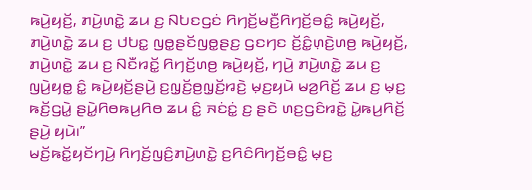ꤒꤣꤧ꤬ꤟꤢꤩ꤬, ꤊꤣꤧ꤬ꤛꤢꤧ꤭ ꤘꤣ ꤢ꤬ ꤡꤝꤢꤞꤢꤦ ꤖꤚꤢꤩ꤬ꤗꤢꤪ꤬ꤖꤚꤢꤩ꤬ꤋꤢꤨ꤭ ꤒꤣꤧ꤬ꤟꤢꤩ꤬, ꤊꤣꤧ꤬ꤛꤢꤧ꤭ ꤘꤣ ꤢ꤬ ꤓꤝꤢ꤭ ꤜꤥ꤭ꤔꤢꤩꤜꤥ꤭ꤔꤢ꤬ ꤞꤢꤚꤢ ꤢꤩ꤬ꤢꤨ꤭ꤛ꤫ꤢꤧ꤬ꤛꤥ꤬ ꤒꤣꤧ꤬ꤟꤢꤩ꤬, ꤊꤣꤧ꤬ꤛꤢꤧ꤭ ꤘꤣ ꤢ꤬ ꤡꤢꤪꤙꤢꤩ꤭ ꤖꤚꤢꤩ꤬ꤛꤥ꤬ ꤒꤣꤧ꤬ꤟꤢꤩ꤬, ꤚꤣꤧ꤬ ꤊꤣꤧ꤬ꤛꤢꤧ꤭ ꤘꤣ ꤢ꤬ ꤜꤣꤧ꤬ꤟꤥ꤭ ꤢꤨ꤭ ꤒꤣꤧ꤬ꤟꤢꤩ꤬ꤔꤣꤧ꤬ ꤢ꤬ꤜ꤫ꤢꤩ꤬ꤥ꤬ꤜ꤫ꤢꤩ꤬ꤙꤢꤧ꤬ ꤗ꤫ꤢ꤬ꤟꤣꤧ ꤗꤤ꤬ꤖꤢꤩ꤬ ꤘꤣ ꤢ꤬ ꤗ꤫ꤢ꤬ ꤒꤢꤩ꤬ꤞꤣꤧ꤭ ꤔꤣꤧ꤭ꤖꤥꤒꤣ꤬ꤖꤥ ꤘꤣ ꤢꤨ꤭ ꤏꤢꤦꤢꤦ꤭ ꤢ꤬ ꤔꤢꤧ ꤛꤢ꤬ꤞꤢꤨꤙꤢꤧ꤭ ꤣꤧ꤭ꤒꤣ꤬ꤖꤢꤩ꤬ ꤔꤣꤧ꤬ ꤟꤣꤧ꤯”
ꤗꤢꤩ꤬ꤒꤢꤩ꤭ꤟꤢꤩꤚꤣꤧ꤬ ꤖꤚꤢꤩ꤬ꤜꤢꤨ꤬ꤊꤣꤧ꤬ꤛꤢꤧ꤭ ꤢ꤬ꤖꤢꤨꤖꤚꤢꤩ꤬ꤋꤢꤨ꤭ ꤗ꤫ꤢ꤬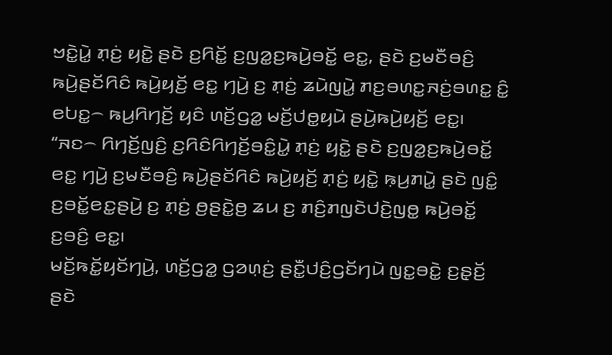ꤠꤢꤧ꤭ꤣꤧ꤭ ꤊ꤫ꤢꤦ꤬ ꤟꤢꤧ꤭ ꤔꤢꤧ ꤢ꤬ꤖꤢꤩ꤭ ꤢ꤬ꤜꤤ꤭ꤢ꤬ꤒꤣꤧ꤬ꤋꤢꤩ꤭ ꤕꤢ꤭, ꤔꤢꤧ ꤢ꤬ꤗꤢꤪꤋꤢꤨ꤬ ꤒꤣꤧ꤬ꤔꤢꤩꤖꤢꤨ ꤒꤣꤧ꤬ꤟꤢꤩ꤬ ꤕꤢ꤭ ꤚꤣꤧ꤬ ꤢ꤬ ꤊ꤫ꤢꤦ꤬ ꤘꤣꤧꤜꤣꤧ꤭ ꤊꤢ꤬ꤋꤛꤢ꤭ꤏꤢꤦ꤬ꤋꤛꤢ꤭ ꤢꤨ꤭ ꤕꤝꤢ꤭꤮ ꤒꤣ꤬ꤖꤚꤢꤩ꤬ ꤟꤢꤨ ꤛꤢꤩ꤬ꤞꤤ꤭ ꤗꤢꤩ꤬ꤓꤥ꤭ꤟꤣꤧ ꤔꤣꤧ꤬ꤒꤣꤧ꤬ꤟꤢꤩ꤬ ꤕꤢ꤭꤯
“ꤏꤢ꤮ ꤖꤚꤢꤩ꤬ꤜꤢꤨ꤬ ꤢ꤬ꤖꤢꤨꤖꤚꤢꤩ꤬ꤋꤢꤨ꤭ꤣꤧ꤭ ꤊ꤫ꤢꤦ꤬ ꤟꤢꤧ꤭ ꤔꤢꤧ ꤢ꤬ꤜꤤ꤭ꤢ꤬ꤒꤣꤧ꤬ꤋꤢꤩ꤭ ꤕꤢ꤭ ꤚꤣꤧ꤬ ꤢ꤬ꤗꤢꤪꤋꤢꤨ꤬ ꤒꤣꤧ꤬ꤔꤢꤩꤖꤢꤨ ꤒꤣꤧ꤬ꤟꤢꤩ꤬ ꤊ꤫ꤢꤦ꤬ ꤟꤢꤧ꤭ ꤒ꤫ꤣ꤬ꤊꤣꤧ꤭ ꤔꤢꤧ ꤜꤢꤨ꤭ ꤢ꤬ꤋꤢꤩ꤭ꤕꤢ꤭ꤔꤣꤧ꤬ ꤢ꤬ ꤊ꤫ꤢꤦ꤬ ꤥ꤬ꤔꤢꤧ꤭ꤥ꤬ ꤘꤣ ꤢ꤬ ꤊꤢꤨ꤬ꤊꤜꤢꤧꤓꤢꤧ꤬ꤜꤥ꤭ ꤒꤣꤧ꤬ꤋꤢꤩ꤭ ꤢ꤬ꤋꤢꤨ꤬ ꤕꤢ꤭꤯
ꤗꤢꤩ꤬ꤒꤢꤩ꤭ꤟꤢꤩꤚꤣꤧ꤬, ꤛꤢꤩ꤬ꤞꤤ꤭ ꤞꤤꤛ꤫ꤢꤦ꤬ ꤔꤢꤪ꤭ꤓꤢꤨ꤬ꤞꤢꤩꤚꤣꤧ ꤜꤢ꤭ꤋꤢꤧ꤭ ꤢ꤬ꤔ꤫ꤢꤩ꤬ ꤔꤢꤧ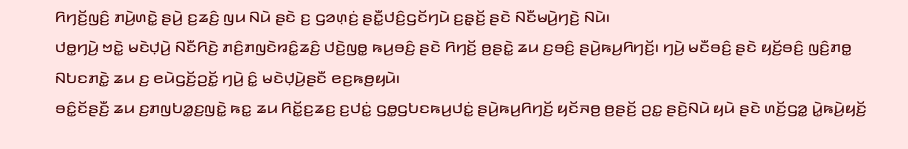ꤖꤚꤢꤩ꤬ꤜꤢꤨ꤬ ꤊꤣꤧ꤬ꤛꤢꤧ꤭ ꤔꤣꤧ꤬ ꤢ꤬ꤘꤢꤨ꤬ ꤜꤣ ꤡꤣꤧ ꤔꤢꤧ ꤢ꤬ ꤞꤤꤛ꤫ꤢꤦ꤬ ꤔꤢꤪ꤭ꤓꤢꤨ꤬ꤞꤢꤩꤚꤣꤧ ꤢ꤬ꤔ꤫ꤢꤩ꤬ ꤔꤢꤧ ꤡꤢꤪꤗꤣꤧ꤬ꤚꤢꤧ꤬ ꤡꤣꤧ꤯
ꤓꤥ꤭ꤚꤣꤧ꤬ ꤠꤢꤧ꤭ ꤗꤢꤧꤓ꤫ꤣꤧ꤬ ꤡꤢꤪꤖꤢꤧ꤬ ꤊꤢꤨ꤬ꤊꤜꤢꤧꤙꤢꤨ꤭ꤘꤢꤨ꤬ ꤓꤢꤧ꤬ꤜꤥ꤭ ꤒꤣ꤬ꤋꤢꤨ꤬ ꤔꤢꤧ ꤖꤚꤢꤩ꤬ ꤥ꤬ꤔꤢꤧ꤭ ꤘꤣ ꤢ꤬ꤋꤢꤨ꤬ ꤔꤣꤧ꤬ꤒꤣ꤬ꤖꤚꤢꤩ꤬꤯ ꤚꤣꤧ꤬ ꤗꤢꤪꤋꤢꤨ꤬ ꤔꤢꤧ ꤟꤢꤩ꤬ꤋꤢꤨ꤬ ꤜꤢꤨ꤬ꤊꤥ꤭ ꤡꤝꤢꤊꤢꤧ꤭ ꤘꤣ ꤢ꤬ ꤕꤣꤧꤞꤢꤩ꤬ꤑꤢꤩ꤭ ꤚꤣꤧ꤬ ꤢꤨ꤭ ꤗꤢꤧꤓ꤫ꤣꤧ꤬ꤔꤢꤪ ꤕꤢ꤬ꤒꤥ꤬ꤟꤣꤧ꤯
ꤋꤢꤨ꤭ꤢꤩꤔꤢꤪ꤬ ꤘꤣ ꤢ꤬ꤊꤜꤝꤤ꤭ꤢ꤬ꤜꤢꤧ꤭ ꤒꤢ꤭ ꤘꤣ ꤖꤢꤩ꤭ꤢ꤬ꤘꤢ꤬ ꤢ꤬ꤓꤢꤦ꤭ ꤞꤥ꤭ꤞꤝꤢꤒꤣ꤬ꤓꤢꤦ꤭ ꤔꤣꤧ꤬ꤒꤣ꤬ꤖꤚꤢꤩ꤬ ꤟꤢꤩꤏꤥ꤬ ꤥ꤬ꤔꤢꤩ꤬ ꤑꤢ꤭ ꤔꤢꤧ꤬ꤡꤣꤧ ꤟꤣꤧ ꤔꤢꤧ ꤛꤢꤩ꤬ꤞꤤ꤭ ꤣꤧ꤭ꤒꤣꤧ꤬ꤟꤢꤩ꤬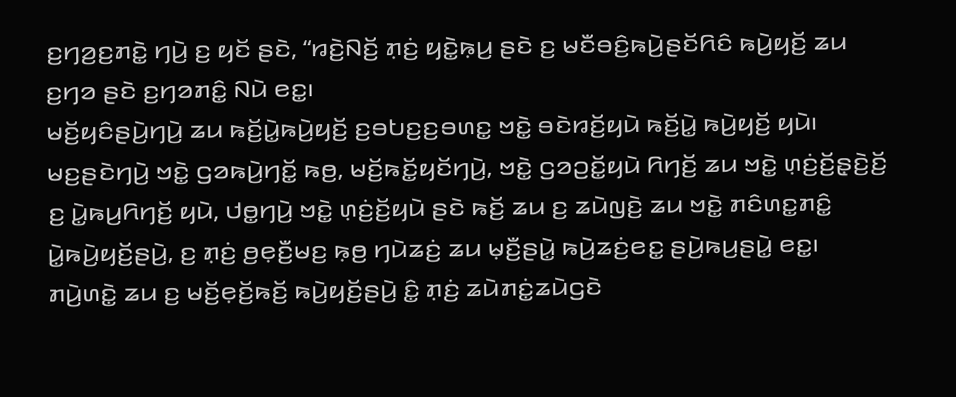ꤢ꤬ꤚꤤ꤬ꤢ꤬ꤊꤢꤧ꤭ ꤚꤣꤧ꤬ ꤢ꤬ ꤟꤢꤩ ꤔꤢꤧ, “ꤙꤢꤧ꤬ꤡꤢꤩ꤬ ꤊ꤫ꤢꤦ꤬ ꤟꤢꤧ꤭ꤒ꤫ꤣ꤬ ꤔꤢꤧ ꤢ꤬ ꤗꤢꤪꤋꤢꤨ꤬ꤒꤣꤧ꤬ꤔꤢꤩꤖꤢꤨ ꤒꤣꤧ꤬ꤟꤢꤩ꤬ ꤘꤣ ꤢ꤬ꤚꤤ ꤔꤢꤧ ꤢ꤬ꤚꤤꤊꤢꤨ꤭ ꤡꤣꤧ ꤕꤢ꤭꤯
ꤗꤢꤩ꤬ꤟꤢꤨꤔꤣꤧ꤬ꤚꤣꤧ꤬ ꤘꤣ ꤒꤢꤩ꤬ꤣꤧ꤭ꤒꤣꤧ꤬ꤟꤢꤩ꤬ ꤢ꤬ꤋꤝꤢ꤬ꤢ꤬ꤋꤛꤢ꤭ ꤠꤢꤧ꤭ ꤋꤢꤧꤙꤢꤩ꤬ꤟꤣꤧ ꤒꤢꤩ꤬ꤣꤧ꤭ ꤒꤣꤧ꤬ꤟꤢꤩ꤬ ꤟꤣꤧ꤯ ꤗꤢ꤬ꤔꤢꤧꤚꤣꤧ꤬ ꤠꤢꤧ꤭ ꤞꤤꤒꤣꤧ꤬ꤚꤢꤩ꤭ ꤒꤥ꤬, ꤗꤢꤩ꤬ꤒꤢꤩ꤭ꤟꤢꤩꤚꤣꤧ꤬, ꤠꤢꤧ꤭ ꤞꤤꤑꤢꤩ꤭ꤟꤣꤧ ꤖꤚꤢꤩ꤬ ꤘꤣ ꤠꤢꤧ꤭ ꤛ꤫ꤢꤦ꤬ꤢꤩ꤬ꤔ꤫ꤢꤧ꤬ꤢꤩ꤬ ꤢ꤬ ꤣꤧ꤭ꤒꤣ꤬ꤖꤚꤢꤩ꤬ ꤟꤣꤧ, ꤓꤥ꤭ꤚꤣꤧ꤬ ꤠꤢꤧ꤭ ꤛ꤫ꤢꤦ꤬ꤢꤩ꤬ꤟꤣꤧ ꤔꤢꤧ ꤒꤢꤩ꤬ ꤘꤣ ꤢ꤬ ꤘꤣꤧꤜꤢꤧ꤬ ꤘꤣ ꤠꤢꤧ꤭ ꤊꤢꤨꤛꤢ꤭ꤊꤢꤨ꤭ ꤣꤧ꤭ꤒꤣꤧ꤬ꤟꤢꤩ꤬ꤔꤣꤧ꤬, ꤢ꤬ ꤊ꤫ꤢꤦ꤬ ꤥ꤬ꤕ꤫ꤢꤪ꤬ꤗꤢ꤬ ꤒ꤫ꤥ꤬ ꤚꤣꤧꤘꤢꤦ꤬ ꤘꤣ ꤗ꤫ꤢꤪ꤬ꤔꤣꤧ꤭ ꤒꤣꤧ꤬ꤘꤢꤦ꤬ꤕꤢ꤭ ꤔꤣꤧ꤬ꤒꤣ꤬ꤔꤣꤧ꤭ ꤕꤢ꤭꤯
ꤊꤣꤧ꤬ꤛꤢꤧ꤭ ꤘꤣ ꤢ꤬ ꤗꤢꤩ꤬ꤕ꤫ꤢꤩ꤬ꤒꤢꤩ꤬ ꤒꤣꤧ꤬ꤟꤢꤩ꤬ꤔꤣꤧ꤬ ꤢꤨ꤭ ꤊ꤫ꤢꤦ꤬ ꤘꤣꤧꤊꤢꤦ꤭ꤘꤣꤧꤞꤢꤧ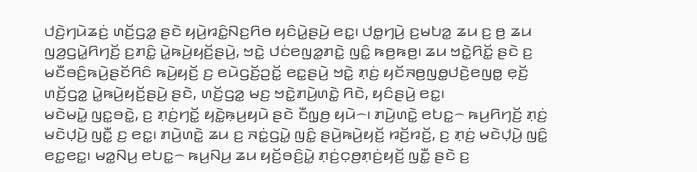ꤓꤢꤧ꤬ꤚꤣꤧꤘꤢꤦ꤬ ꤛꤢꤩ꤬ꤞꤤ꤭ ꤔꤢꤧ ꤟꤣꤧ꤬ꤙꤢꤨ꤭ꤡꤢ꤬ꤖꤥ ꤟꤢꤨꤣꤧ꤭ꤔꤣꤧ꤬ ꤕꤢ꤭꤯ ꤓꤥ꤭ꤚꤣꤧ꤬ ꤢ꤬ꤗꤝꤤ꤭ ꤘꤣ ꤢ꤬ ꤥ꤬ ꤘꤣ ꤜꤤ꤬ꤞꤣꤧ꤭ꤖꤚꤢꤩ꤬ ꤢ꤬ꤊꤢꤨ꤭ ꤣꤧ꤭ꤒꤣꤧ꤬ꤟꤢꤩ꤬ꤔꤣꤧ꤬, ꤠꤢꤧ꤭ ꤓꤢꤦꤕꤜꤤ꤭ꤊꤢꤧ꤭ ꤜꤢꤨ꤭ ꤒꤥ꤬ꤒꤥ꤬꤯ ꤘꤣ ꤠꤢꤧ꤭ꤖꤢꤩ꤭ ꤔꤢꤧ ꤢ꤬ ꤗꤢꤪꤋꤢꤨ꤬ꤒꤣꤧ꤬ꤔꤢꤩꤖꤢꤨ ꤒꤣꤧ꤬ꤟꤢꤩ꤬ ꤢ꤬ ꤕꤣꤧꤞꤢꤩ꤬ꤑꤢꤩ꤭ ꤕꤢ꤭ꤔꤣꤧ꤬ ꤠꤢꤧ꤭ ꤊ꤫ꤢꤦ꤬ ꤟꤢꤩꤏꤥ꤬ꤜꤥ꤭ꤓꤢꤧ꤬ꤕꤜꤥ꤭ ꤕ꤫ꤢꤩ꤬ ꤛꤢꤩ꤬ꤞꤤ꤭ ꤣꤧ꤭ꤒꤣꤧ꤬ꤟꤢꤩ꤬ꤔꤣꤧ꤬ ꤔꤢꤧ, ꤛꤢꤩ꤬ꤞꤤ꤭ ꤗꤢ꤬ ꤠꤢꤧ꤭ꤊꤣꤧ꤬ꤛꤢꤧ꤭ ꤖꤢꤧ, ꤟꤢꤨꤔꤣꤧ꤬ ꤕꤢ꤭꤯
ꤗꤢꤧꤗꤣꤧ꤭ ꤜꤢ꤭ꤋꤢꤧ꤭, ꤢ꤬ ꤊ꤫ꤢꤦ꤬ꤚꤢꤩ꤭ ꤟꤢꤧ꤭ꤒ꤫ꤣ꤬ꤟꤣꤧ ꤔꤢꤧ ꤢꤪꤜ꤫ꤥ꤬ ꤟꤣꤧ꤮꤯ ꤊꤣꤧ꤬ꤛꤢꤧ꤭ ꤕꤝꤢ꤭꤮ ꤒꤣ꤬ꤖꤚꤢꤩ꤬ ꤊ꤫ꤢꤦ꤬ ꤗꤢꤧꤓ꤫ꤣꤧ꤬ ꤜꤢꤪ꤭ ꤢ꤬ ꤕꤢ꤭꤯ ꤊꤣꤧ꤬ꤛꤢꤧ꤭ ꤘꤣ ꤢ꤬ ꤏꤢꤦ꤭ꤞꤣꤧ꤭ ꤜꤢꤨ꤭ ꤔꤣꤧ꤬ꤒꤣꤧ꤬ꤟꤢꤩ꤬ ꤙꤢꤩ꤬ꤙꤢꤩ꤬, ꤢ꤬ ꤊ꤫ꤢꤦ꤬ ꤗꤢꤧꤓ꤫ꤣꤧ꤬ ꤜꤢꤨ꤭ ꤕꤢ꤭ꤕꤢ꤭꤯ ꤗꤤ꤭ꤡꤣ꤬ ꤕꤝꤢ꤭꤮ ꤒꤣ꤬ꤡꤣ꤬ ꤘꤣ ꤟꤢꤩ꤬ꤋꤢꤨ꤬ꤣꤧ꤭ ꤊ꤫ꤢꤦ꤬ꤍ꤫ꤥ꤬ꤊ꤫ꤢꤦ꤬ꤟꤢꤩ꤬ ꤜꤢꤪ꤭ ꤔꤢꤧ ꤢ꤬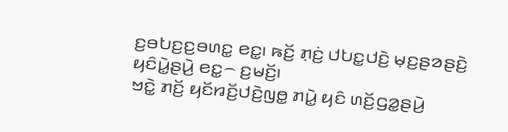ꤢ꤬ꤋꤝꤢ꤬ꤢ꤬ꤋꤛꤢ꤭ ꤕꤢ꤭꤯ ꤒꤢꤩ꤬ ꤊ꤫ꤢꤦ꤬ ꤓꤝꤢ꤭ꤓꤢꤧ꤬ ꤗ꤫ꤢ꤬ꤔꤤꤔꤢꤧ꤬ ꤟꤢꤨꤣꤧ꤭ꤔꤣꤧ꤬ ꤕꤢ꤭꤮ ꤢ꤬ꤗꤢꤩ꤬꤯
ꤠꤢꤧ꤭ ꤊꤢꤩ꤬ ꤟꤢꤩꤙꤢꤩ꤬ꤓꤢꤧ꤬ꤜꤥ꤭ ꤊꤣꤧ꤭ ꤟꤢꤨ ꤛꤢꤩ꤬ꤞꤤ꤭ꤔꤣꤧ꤬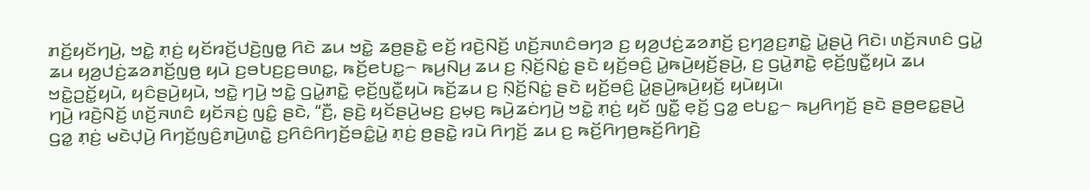ꤊꤢꤩ꤬ꤟꤢꤩꤚꤣꤧ꤬, ꤠꤢꤧ꤭ ꤊ꤫ꤢꤦ꤬ ꤟꤢꤩꤙꤢꤩ꤬ꤓꤢꤧ꤬ꤜꤥ꤭ ꤖꤢꤧ ꤘꤣ ꤠꤢꤧ꤭ ꤘꤥ꤬ꤔꤢꤧ꤭ ꤕꤢꤩ꤬ ꤙꤢꤧ꤬ꤡꤢꤩ꤬ ꤛꤢꤩ꤬ꤏꤛꤢꤨꤋꤚꤤ ꤢ꤬ ꤟꤤ꤬ꤓꤢꤦ꤬ꤘꤤꤊꤢꤩ꤬ ꤢ꤬ꤚꤤ꤬ꤢ꤬ꤊꤢꤧ꤭ ꤣꤧ꤭ꤔꤣꤧ꤬ ꤖꤢꤧ꤯ ꤛꤢꤩ꤬ꤏꤛꤢꤨ ꤞꤣꤧ꤭ ꤘꤣ ꤟꤤ꤬ꤓꤢꤦ꤬ꤘꤤꤊꤢꤩ꤬ꤜꤥ꤬ ꤟꤣꤧ ꤢ꤬ꤋꤝꤢ꤬ꤢ꤬ꤋꤛꤢ꤭, ꤒꤢꤩ꤬ꤕꤝꤢ꤭꤮ ꤒꤣ꤬ꤡꤣ꤬ ꤘꤣ ꤢ꤬ ꤡ꤫ꤢꤩ꤬ꤡꤢꤦ꤭ ꤔꤢꤧ ꤟꤢꤩ꤬ꤋꤢꤨ꤬ ꤣꤧ꤭ꤒꤣꤧ꤬ꤟꤢꤩ꤬ꤔꤣꤧ꤬, ꤢ꤬ ꤞꤣꤧ꤭ꤊꤢꤧ꤭ ꤕ꤫ꤢꤩ꤬ꤜꤢꤪ꤭ꤟꤣꤧ ꤘꤣ ꤠꤢꤧ꤭ꤑꤢꤩ꤭ꤟꤣꤧ, ꤟꤢꤨꤔꤣꤧ꤬ꤟꤣꤧ, ꤠꤢꤧ꤭ ꤚꤣꤧ꤬ ꤠꤢꤧ꤭ ꤞꤣꤧ꤭ꤊꤢꤧ꤭ ꤕ꤫ꤢꤩ꤬ꤜꤢꤪ꤭ꤟꤣꤧ ꤒꤢꤩ꤬ꤘꤣ ꤢ꤬ ꤡ꤫ꤢꤩ꤬ꤡꤢꤦ꤭ ꤔꤢꤧ ꤟꤢꤩ꤬ꤋꤢꤨ꤬ ꤣꤧ꤭ꤔꤣꤧ꤬ꤒꤣꤧ꤬ꤟꤢꤩ꤬ ꤟꤣꤧꤟꤣꤧ꤯
ꤚꤣꤧ꤬ ꤙꤢꤧ꤬ꤡꤢꤩ꤬ ꤛꤢꤩ꤬ꤏꤛꤢꤨ ꤟꤢꤩꤏꤢꤦ꤬ ꤜꤢꤨ꤭ ꤔꤢꤧ, “ꤢꤪ꤬, ꤔꤢꤧ꤬ ꤟꤢꤩꤔꤣꤧ꤬ꤗꤢ꤬ ꤢ꤬ꤗ꤫ꤢ꤬ ꤒꤣꤧ꤬ꤘꤢꤦꤚꤣꤧ꤬ ꤠꤢꤧ꤭ ꤊ꤫ꤢꤦ꤬ ꤟꤢꤩ ꤜꤢꤪ꤭ ꤕ꤫ꤢꤩ꤬ ꤞꤤ꤭ ꤕꤝꤢ꤭꤮ ꤒꤣ꤬ꤖꤚꤢꤩ꤬ ꤔꤢꤧ ꤔꤥ꤬ꤕꤢ꤭ꤔꤣꤧ꤬ ꤞꤤ꤭ ꤊ꤫ꤢꤦ꤬ ꤗꤢꤧꤓ꤫ꤣꤧ꤬ ꤖꤚꤢꤩ꤬ꤜꤢꤨ꤬ꤊꤣꤧ꤬ꤛꤢꤧ꤭ ꤢ꤬ꤖꤢꤨꤖꤚꤢꤩ꤬ꤋꤢꤨ꤭ꤣꤧ꤭ ꤊ꤫ꤢꤦ꤬ ꤥ꤬ꤔꤢꤧ꤭ ꤙꤣꤧ ꤖꤚꤢꤩ꤬ ꤘꤣ ꤢ꤬ ꤒꤢꤩ꤬ꤖꤚꤥ꤬ꤒꤢꤩ꤬ꤖꤚꤢꤧ꤬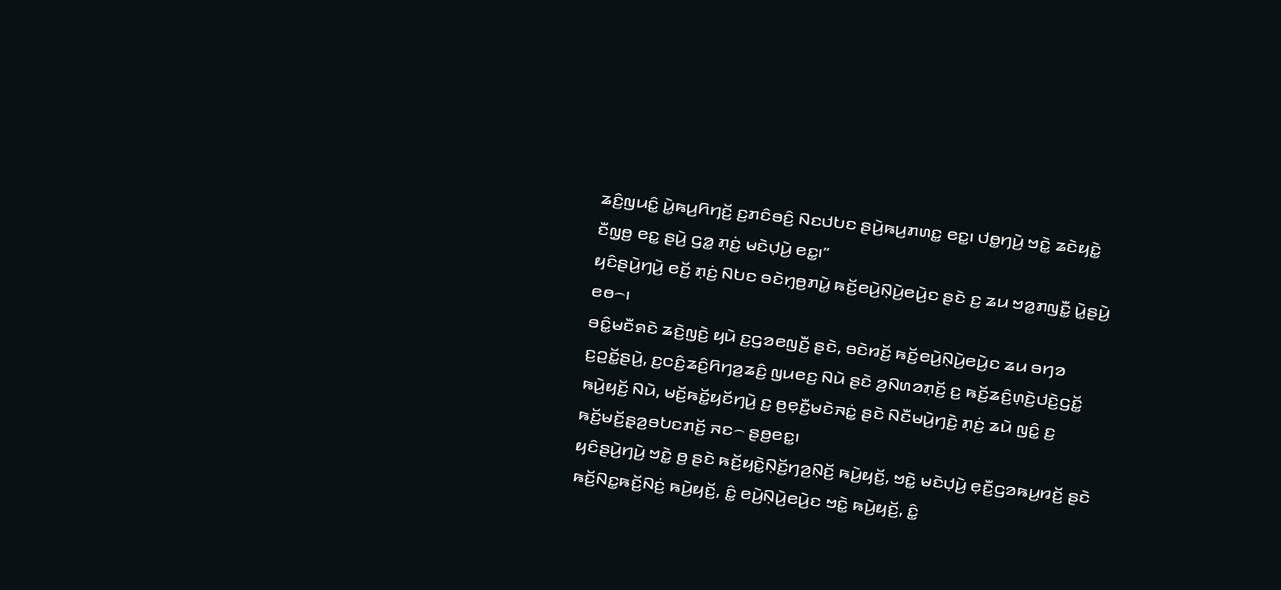ꤘꤢꤨ꤬ꤜꤣꤢꤨ꤭ ꤣꤧ꤭ꤒꤣ꤬ꤖꤚꤢꤩ꤬ ꤢ꤬ꤊꤢꤨꤋꤢꤨ꤬ ꤡꤢꤓꤝꤢ ꤔꤣꤧ꤬ꤒꤣ꤬ꤊꤛꤢ꤭ ꤕꤢ꤭꤯ ꤓꤥ꤭ꤚꤣꤧ꤬ ꤠꤢꤧ꤭ ꤘꤢꤧꤟꤢꤧ꤭ ꤢꤪꤜ꤫ꤥ꤬ ꤕꤢ꤭ ꤔꤣꤧ꤬ ꤞꤤ꤭ ꤊ꤫ꤢꤦ꤬ ꤗꤢꤧꤓ꤫ꤣꤧ꤬ ꤕꤢ꤭꤯”
ꤟꤢꤨꤔꤣꤧ꤬ꤚꤣꤧ꤬ ꤕꤢꤩ꤬ ꤊ꤫ꤢꤦ꤬ ꤡꤝꤢ ꤋꤢꤧꤚ꤫ꤥ꤬ꤊꤣꤧ꤭ ꤒꤢꤩ꤬ꤕꤣꤧ꤬ꤡ꤫ꤣꤧ꤬ꤕꤣꤧ꤬ꤢ ꤔꤢꤧ ꤢ꤬ ꤘꤣ ꤠꤤ꤭ꤊꤜꤢꤪ꤭ ꤣꤧ꤭ꤔꤣꤧ꤬ ꤕꤥ꤮꤯
ꤋꤢꤨ꤭ꤗꤢꤪꤎꤢꤧ ꤘꤢꤧ꤬ꤜꤢꤧ꤬ ꤟꤣꤧ ꤢ꤬ꤞꤤꤕꤜꤢꤪ꤬ ꤔꤢꤧ, ꤋꤢꤧꤙꤢꤩ꤬ ꤒꤢꤩ꤬ꤕꤣꤧ꤬ꤡ꤫ꤣꤧ꤬ꤕꤣꤧ꤬ꤢ ꤘꤣ ꤋꤚꤤ ꤢ꤬ꤑꤢꤩ꤭ꤔꤣꤧ꤬, ꤢ꤬ꤍꤢꤨ꤬ꤘꤢꤨ꤬ꤖꤚꤤ꤬ꤘꤢꤨ꤬ ꤜꤣꤕꤢ꤬ ꤡꤣꤧ ꤔꤢꤧ ꤤ꤬ꤡꤛꤤꤊ꤫ꤢꤩ꤬ ꤢ꤬ ꤒꤢꤩ꤬ꤘꤢꤨ꤬ꤛ꤫ꤢꤧ꤬ꤓꤢꤧ꤬ꤞꤢꤩ꤭ ꤒꤣꤧ꤬ꤟꤢꤩ꤬ ꤡꤣꤧ, ꤗꤢꤩ꤬ꤒꤢꤩ꤭ꤟꤢꤩꤚꤣꤧ꤬ ꤢ꤬ ꤥ꤬ꤕ꤫ꤢꤪ꤬ꤗꤢꤧꤏꤢꤦ꤭ ꤔꤢꤧ ꤡꤢꤪꤗꤣꤧ꤬ꤚꤢꤧ꤬ ꤊ꤫ꤢꤦ꤬ ꤘꤣꤧ ꤜꤢꤨ꤭ ꤢ꤬ ꤒꤢꤩ꤬ꤗꤢꤩ꤬ꤔ꤫ꤤ꤬ꤋꤝꤢꤊꤢꤩ꤬ ꤏꤢ꤮ ꤔꤥ꤬ꤕꤢ꤭꤯
ꤟꤢꤨꤔꤣꤧ꤬ꤚꤣꤧ꤬ ꤠꤢꤧ꤭ ꤥ꤬ ꤔꤢꤧ ꤒꤢꤩ꤬ꤟꤢꤧ꤭ꤡ꤫ꤢꤩ꤬ꤚꤤ꤬ꤡ꤫ꤢꤩ꤬ ꤒꤣꤧ꤬ꤟꤢꤩ꤬, ꤠꤢꤧ꤭ ꤗꤢꤧꤓ꤫ꤣꤧ꤬ ꤕ꤫ꤢꤪ꤬ꤞꤤꤒꤣ꤬ꤙꤢꤩ꤬ ꤔꤢꤧ ꤒꤢꤩ꤬ꤡꤢ꤭ꤒꤢꤩ꤬ꤡꤢꤦ꤬ ꤒꤣꤧ꤬ꤟꤢꤩ꤬, ꤢꤨ꤭ ꤕꤣꤧ꤬ꤡ꤫ꤣꤧ꤬ꤕꤣꤧ꤬ꤢ ꤠꤢꤧ꤭ ꤒꤣꤧ꤬ꤟꤢꤩ꤬, ꤢꤨ꤭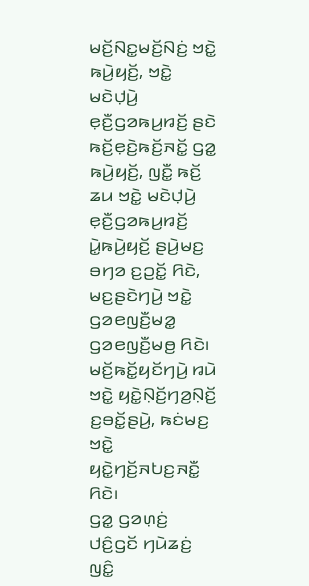ꤗꤢꤩ꤬ꤡꤢ꤭ꤗꤢꤩ꤬ꤡꤢꤦ꤬ ꤠꤢꤧ꤭ ꤒꤣꤧ꤬ꤟꤢꤩ꤬, ꤠꤢꤧ꤭ ꤗꤢꤧꤓ꤫ꤣꤧ꤬ ꤕ꤫ꤢꤪ꤬ꤞꤤꤒꤣ꤬ꤙꤢꤩ꤬ ꤔꤢꤧ ꤒꤢꤩ꤬ꤕ꤫ꤢꤧ꤬ꤒꤢꤩ꤬ꤏꤢꤩ꤭ ꤞꤤ꤭ ꤒꤣꤧ꤬ꤟꤢꤩ꤬, ꤜꤢꤪ꤭ ꤒꤢꤩ꤬ ꤘꤣ ꤠꤢꤧ꤭ ꤗꤢꤧꤓ꤫ꤣꤧ꤬ ꤕ꤫ꤢꤪ꤬ꤞꤤꤒꤣ꤬ꤙꤢꤩ꤬ ꤣꤧ꤭ꤒꤣꤧ꤬ꤟꤢꤩ꤬ ꤔꤣꤧ꤬ꤗꤢ꤬ ꤋꤚꤤ ꤢ꤬ꤑꤢꤩ꤭ ꤖꤢꤧ, ꤗꤢ꤬ꤔꤢꤧꤚꤣꤧ꤬ ꤠꤢꤧ꤭ ꤞꤤꤕꤜꤢꤪ꤬ꤗꤤ꤭ ꤞꤤꤕꤜꤢꤪ꤬ꤗꤥ꤬ ꤖꤢꤧ꤯ ꤗꤢꤩ꤬ꤒꤢꤩ꤭ꤟꤢꤩꤚꤣꤧ꤬ ꤙꤣꤧ ꤠꤢꤧ꤭ ꤟꤢꤧ꤭ꤡ꤫ꤢꤩ꤬ꤚꤤ꤬ꤡ꤫ꤢꤩ꤬ ꤢ꤬ꤋꤢꤩ꤭ꤔꤣꤧ꤬, ꤒꤢꤦꤗꤢ꤬ ꤠꤢꤧ꤭ ꤟꤢꤧ꤭ꤚꤢꤩ꤬ꤏꤝꤢ꤬ꤏꤢꤪ꤭ ꤖꤢꤧ꤯
ꤞꤤ꤭ ꤞꤤꤛ꤫ꤢꤦ꤬ ꤓꤢꤨ꤬ꤞꤢꤩ ꤚꤣꤧꤘꤢꤦ꤬ ꤜꤢꤨ꤭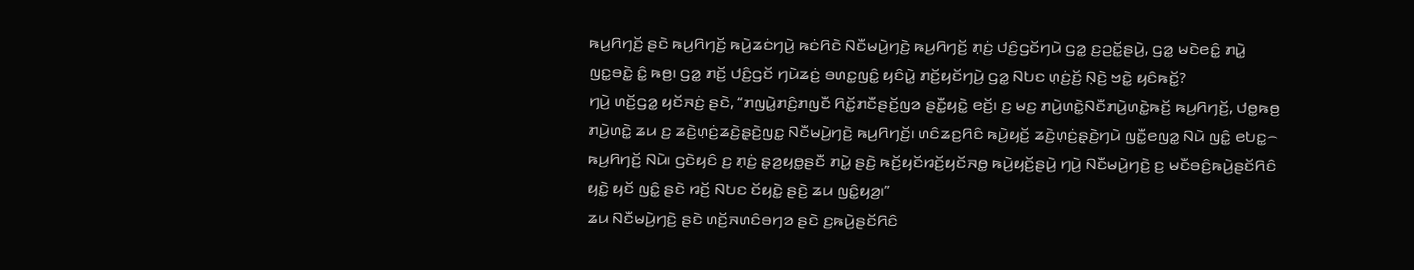ꤒꤣ꤬ꤖꤚꤢꤩ꤬ ꤔꤢꤧ ꤒꤣ꤬ꤖꤚꤢꤩ꤬ ꤒꤣꤧ꤬ꤘꤢꤦꤚꤣꤧ꤬ ꤒꤢꤦꤖꤢꤧ ꤡꤢꤪꤗꤣꤧ꤬ꤚꤢꤧ꤬ ꤒꤣ꤬ꤖꤚꤢꤩ꤬ ꤊ꤫ꤢꤦ꤬ ꤓꤢꤨ꤬ꤞꤢꤩꤚꤣꤧ ꤞꤤ꤭ ꤢ꤬ꤑꤢꤩ꤭ꤔꤣꤧ꤬, ꤞꤤ꤭ ꤗꤢꤧꤕꤢꤨ꤭ ꤊꤣꤧ꤭ ꤜꤢ꤭ꤋꤢꤧ꤭ ꤢꤨ꤭ ꤒꤥ꤬꤯ ꤞꤤ꤭ ꤊꤢꤩ꤬ ꤓꤢꤨ꤬ꤞꤢꤩ ꤚꤣꤧꤘꤢꤦ꤬ ꤋꤛꤢ꤭ꤜꤢꤨ꤭ ꤟꤢꤨꤣꤧ꤭ ꤊꤢꤩ꤬ꤟꤢꤩꤚꤣꤧ꤬ ꤞꤤ꤭ ꤡꤝꤢ ꤛ꤫ꤢꤦ꤬ꤢꤩ꤬ ꤡ꤫ꤢꤧ꤬ ꤠꤢꤧ꤭ ꤟꤢꤨꤒꤢꤩ꤭?
ꤚꤣꤧ꤬ ꤛꤢꤩ꤬ꤞꤤ꤭ ꤟꤢꤩꤏꤢꤦ꤬ ꤔꤢꤧ, “ꤊꤜꤣꤧ꤭ꤊꤢꤨ꤬ꤊꤜꤢꤪ ꤖꤢꤩ꤭ꤊꤢꤪꤔꤢꤩ꤬ꤜꤤ ꤔꤢꤪ꤭ꤟꤢꤧ꤭ ꤕꤢꤩ꤬꤯ ꤢ꤬ ꤗꤢ꤬ ꤊꤣꤧ꤬ꤛꤢꤧ꤭ꤡꤢꤪꤊꤣꤧ꤬ꤛꤢꤧ꤭ꤒꤢꤩ꤬ ꤒꤣ꤬ꤖꤚꤢꤩ꤬, ꤓꤥ꤭ꤒꤥ꤬ ꤊꤣꤧ꤬ꤛꤢꤧ꤭ ꤘꤣ ꤢ꤬ ꤘꤢꤧ꤬ꤛ꤫ꤢꤦ꤬ꤘꤢꤧ꤬ꤔ꤫ꤢꤧ꤬ꤜꤢ꤭ ꤡꤢꤪꤗꤣꤧ꤬ꤚꤢꤧ꤬ ꤒꤣ꤬ꤖꤚꤢꤩ꤬꤯ ꤛꤢꤨꤘꤢ꤬ꤖꤢꤨ ꤒꤣꤧ꤬ꤟꤢꤩ꤬ ꤘꤢꤧ꤬ꤛ꤫ꤢꤦ꤬ꤔ꤫ꤢꤧ꤬ꤚꤣꤧ ꤜꤢꤪ꤭ꤕꤜꤤ꤭ ꤡꤣꤧ ꤜꤢꤨ꤭ ꤕꤝꤢ꤭꤮ ꤒꤣ꤬ꤖꤚꤢꤩ꤬ ꤡꤣꤧ꤯ ꤞꤢꤧꤟꤢꤨ ꤢ꤬ ꤊ꤫ꤢꤦ꤬ ꤔ꤫ꤤ꤬ꤟꤥ꤭ꤔꤢꤪ ꤊꤣꤧ꤭ ꤔꤢꤧ꤬ ꤒꤢꤩ꤬ꤟꤢꤩꤙꤢꤩ꤬ꤟꤢꤩꤏꤥ꤭ ꤒꤣꤧ꤬ꤟꤢꤩ꤬ꤔꤣꤧ꤬ ꤚꤣꤧ꤬ ꤡꤢꤪꤗꤣꤧ꤬ꤚꤢꤧ꤬ ꤢ꤬ ꤗꤢꤪꤋꤢꤨ꤬ꤒꤣꤧ꤬ꤔꤢꤩꤖꤢꤨ ꤟꤢꤧ꤭ ꤟꤢꤩ ꤜꤢꤨ꤭ ꤔꤢꤧ ꤙꤢꤩ꤬ ꤡꤝꤢ ꤢꤩꤟꤢꤧ꤭ ꤔꤢꤧ꤬ ꤘꤣ ꤜꤢꤨ꤭ꤟꤤ꤬꤯”
ꤘꤣ ꤡꤢꤪꤗꤣꤧ꤬ꤚꤢꤧ꤬ ꤔꤢꤧ ꤛꤢꤩ꤬ꤏꤛꤢꤨꤋꤚꤤ ꤔꤢꤧ ꤢ꤬ꤒꤣꤧ꤬ꤔꤢꤩꤖꤢꤨ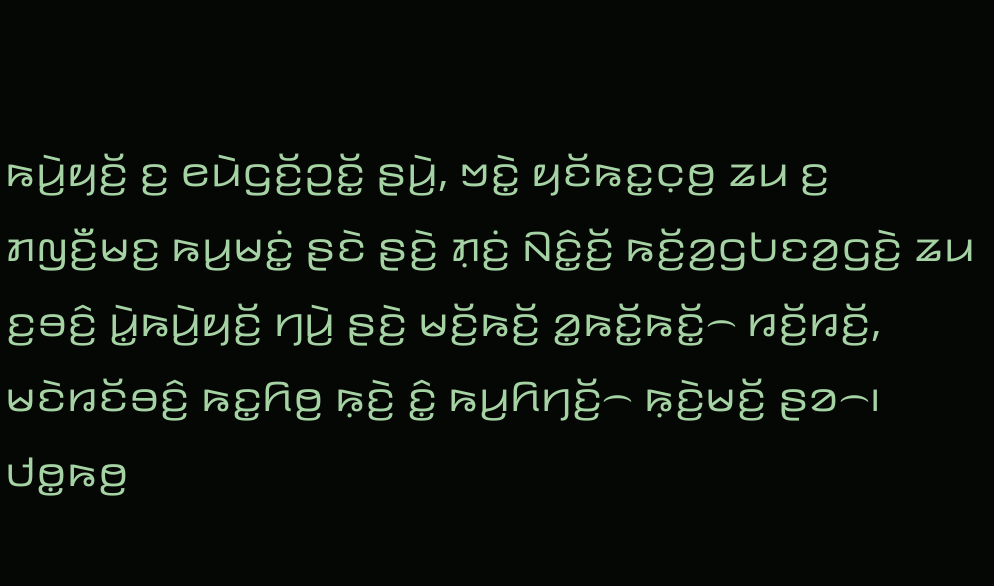ꤒꤣꤧ꤬ꤟꤢꤩ꤬ ꤢ꤬ ꤕꤣꤧꤞꤢꤩ꤬ꤑꤢꤩ꤭ ꤔꤣꤧ꤬, ꤠꤢꤧ꤭ ꤟꤢꤩꤒꤢ꤭ꤍ꤫ꤥ꤬ ꤘꤣ ꤢ꤬ ꤊꤜꤢꤪ꤬ꤗꤢ꤬ ꤒꤣ꤬ꤗꤢꤦ꤭ ꤔꤢꤧ ꤔꤢꤧ꤬ ꤊ꤫ꤢꤦ꤬ ꤡꤢꤨ꤭ꤢꤩ꤬ ꤒꤢꤩ꤬ꤤ꤬ꤞꤝꤢꤤ꤬ꤞꤢꤧ꤬ ꤘꤣ ꤢ꤬ꤋꤢꤨ꤬ ꤣꤧ꤭ꤒꤣꤧ꤬ꤟꤢꤩ꤬ ꤚꤣꤧ꤬ ꤔꤢꤧ꤬ ꤗꤢꤩ꤬ꤒꤢꤩ꤬ ꤤ꤭ꤒꤢꤩ꤭ꤒꤢꤩ꤭꤮ ꤙꤢꤩ꤬ꤙꤢꤩ꤬, ꤗꤢꤧꤙꤢꤩꤋꤢꤨ꤬ ꤒꤢ꤭ꤖꤥ꤬ ꤒ꤫ꤢꤧ꤬ ꤢꤨ꤭ ꤒꤣ꤬ꤖꤚꤢꤩ꤬꤮ ꤒ꤫ꤢꤧ꤬ꤗꤢꤩ꤬ ꤔꤤ꤮꤯ ꤓꤥ꤭ꤒꤥ꤬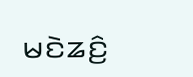ꤗꤢꤧꤘꤢꤨ꤬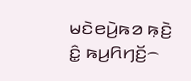ꤗꤢꤧꤕꤣꤧ꤬ꤒꤤ ꤒ꤫ꤢꤧ꤬ ꤢꤨ꤭ ꤒꤣ꤬ꤖꤚꤢꤩ꤬꤮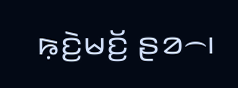ꤒ꤫ꤢꤧ꤬ꤗꤢꤩ꤬ ꤔꤤ꤮꤯